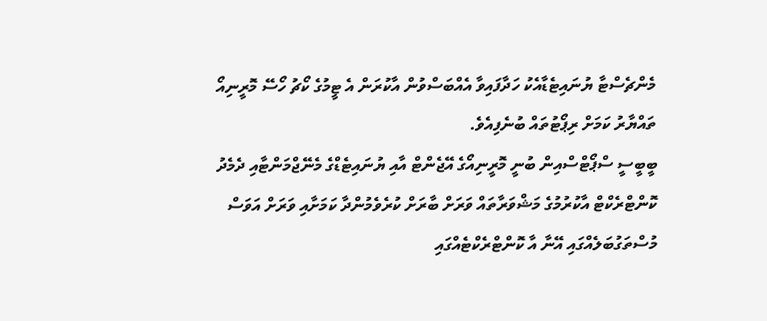މެންޗެސްޓާ ޔުނައިޓެޑާއެކު ހަދާފައިވާ އެއްބަސްވުން އާކުރަން އެ ޓީމުގެ ކޯޗު ހޯސޭ މޮރީނިއޯ ތައްޔާރު ކަމަށް ރިޕޯޓުތައް ބުނެފިއެވެ.
ބީބީސީ ސްޕޯޓްސްއިން ބުނީ މޮރީނިއޯގެ އޭޖެންޓް އާއި ޔުނައިޓެޑްގެ މެނޭޖްމަންޓާއި ދެމެދު ކޮންޓްރެކްޓް އާކުރުމުގެ މަޝްވަރާތައް ވަރަށް ބާރަށް ކުރެވެމުންދާ ކަމަށާއި ވަރަށް އަވަސް މުސްތަގުބަލެއްގައި އޭނާ އާ ކޮންޓްރެކްޓެއްގައި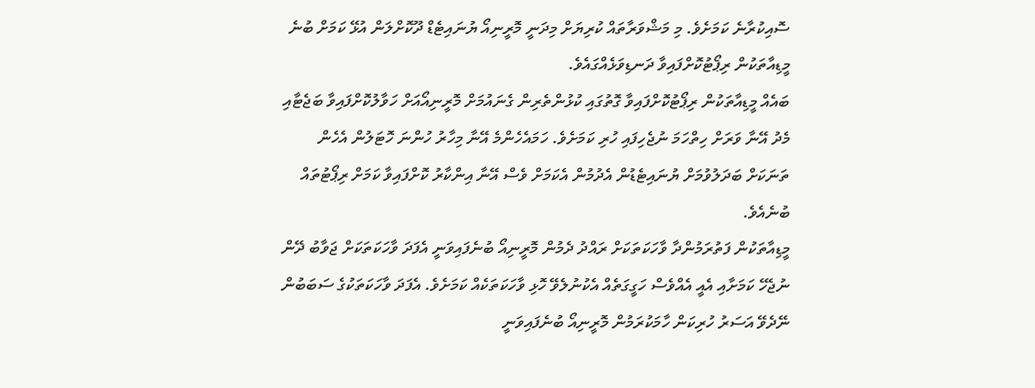ސޮއިކުރާނެ ކަމަށެވެ. މި މަޝްވަރާތައް ކުރިޔަށް މިދަނީ މޮރީނިއޯ ޔުނައިޓެޑް ދޫކޮށްލަން އުޅޭ ކަމަށް ބުނެ މީޑިއާތަކުން ރިޕޯޓުކޮށްފައިވާ ދަނޑިވަޅެއްގައެވެ.
ބައެއް މީޑިއާތަކުން ރިޕޯޓުކޮށްފައިވާ ގޮތުގައި ކުޅުންތެރިން ގެނައުމަށް މޮރީނިއޯއަށް ހަވާލުކޮށްފައިވާ ބަޖެޓާއި މެދު އޭނާ ވަރަށް ހިތްހަމަ ނުޖެހިފައި ހުރި ކަމަށެވެ. ހަމައެހެންމެ އޭނާ މިހާރު ހުންނަ ހޮޓަލުން އެހެން ތަނަކަށް ބަދަލުވުމަށް ޔުނައިޓެޑުން އެދުމުން އެކަމަށް ވެސް އޭނާ އިންކާރު ކޮށްފައިވާ ކަމަށް ރިޕޯޓުތައް ބުނެއެވެ.
މީޑިއާތަކުން ފަތުރަމުންދާ ވާހަކަތަކަށް ރައްދު ދެމުން މޮރީނިއޯ ބުނެފައިވަނީ އެފަދަ ވާހަކަތަކަށް ޖަވާބު ދޭން ނުޖެހޭ ކަމަށާއި އެއީ އެއްވެސް ހަގީގަތެއް އެކުނުލެވޭ ހޮޅި ވާހަކަތަކެއް ކަމަށެވެ. އެފަދަ ވާހަކަތަކުގެ ސަބަބުން ނޭދެވޭ އަސަރު ހުރިކަން ހާމަކުރަމުން މޮރީނިއޯ ބުނެފައިވަނީ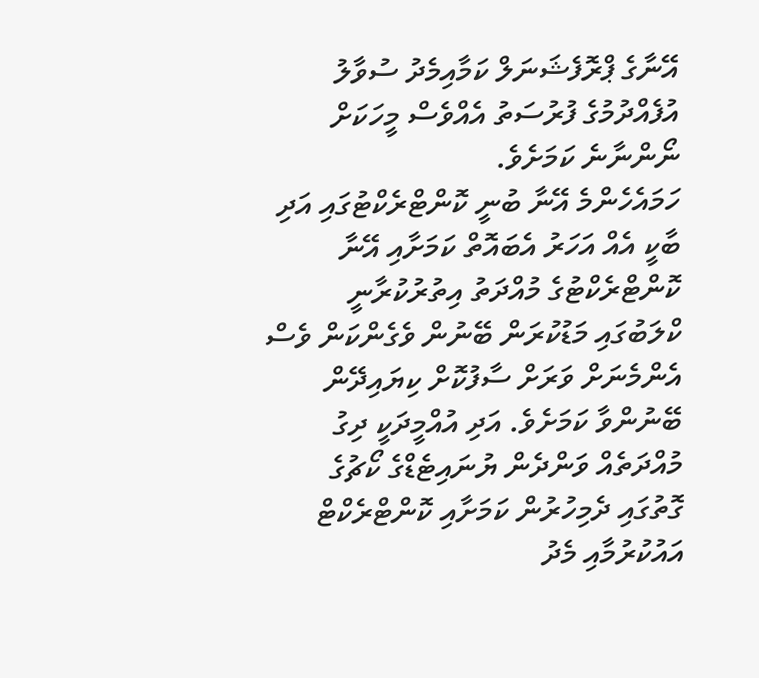އޭނާގެ ޕްރޮފެޝަނަލް ކަމާއިމެދު ސުވާލު އުފެއްދުމުގެ ފުރުސަތު އެއްވެސް މީހަކަށް ނޯންނާނެ ކަމަށެވެ.
ހަމައެހެންމެ އޭނާ ބުނީ ކޮންޓްރެކްޓުގައި އަދި ބާކީ އެއް އަހަރު އެބައޮތް ކަމަށާއި އޭނާ ކޮންޓްރެކްޓުގެ މުއްދަތު އިތުރުކުރާނީ ކްލަބުގައި މަޑުކުރަން ބޭނުން ވެގެންކަން ވެސް އެންމެނަށް ވަރަށް ސާފުކޮށް ކިޔައިދޭން ބޭނުންވާ ކަމަށެވެ. އަދި އުއްމީދަކީ ދިގު މުއްދަތެއް ވަންދެން ޔުނައިޓެޑްގެ ކޯޗުގެ ގޮތުގައި ދެމިހުރުން ކަމަށާއި ކޮންޓްރެކްޓް އައުކުރުމާއި މެދު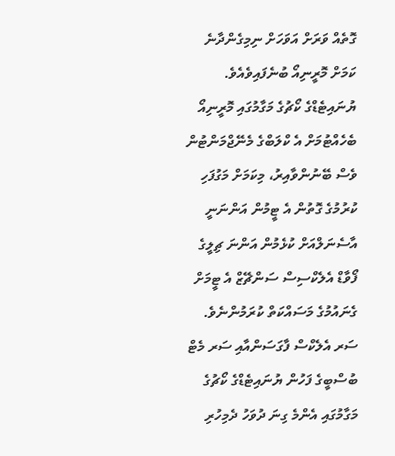ގޮތެއް ވަރަށް އަވަހަށް ނިމިގެންދާނެ ކަމަށް މޮރީނިއޯ ބުނެފައިވެއެވެ.
ޔުނައިޓެޑްގެ ކޯޗުގެ މަގާމުގައި މޮރީނިއޯ ބެހެއްޓުމަށް އެ ކްލަބްގެ މެނޭޖްމަންޓުން ވެސް ބޭނުންވާއިރު، މިކަމަށް މަގުފަހި ކުރުމުގެ ގޮތުން އެ ޓީމުން އަންނަނީ އާސެނަލްއަށް ކުޅެމުން އަންނަ ޗިލީގެ ފޯވާޑް އެލެކްސިސް ސަންޗޭޒް އެ ޓީމަށް ގެނައުމުގެ މަސައްކަތް ކުރަމުންނެވެ.
ސަރ އެލެކްސް ފާގަސަންއާއި ސަރ މެޓް ބުސްބީގެ ފަހުން ޔުނައިޓެޑްގެ ކޯޗުގެ މަގާމުގައި އެންމެ ގިނަ ދުވަހު ދެމިހުރި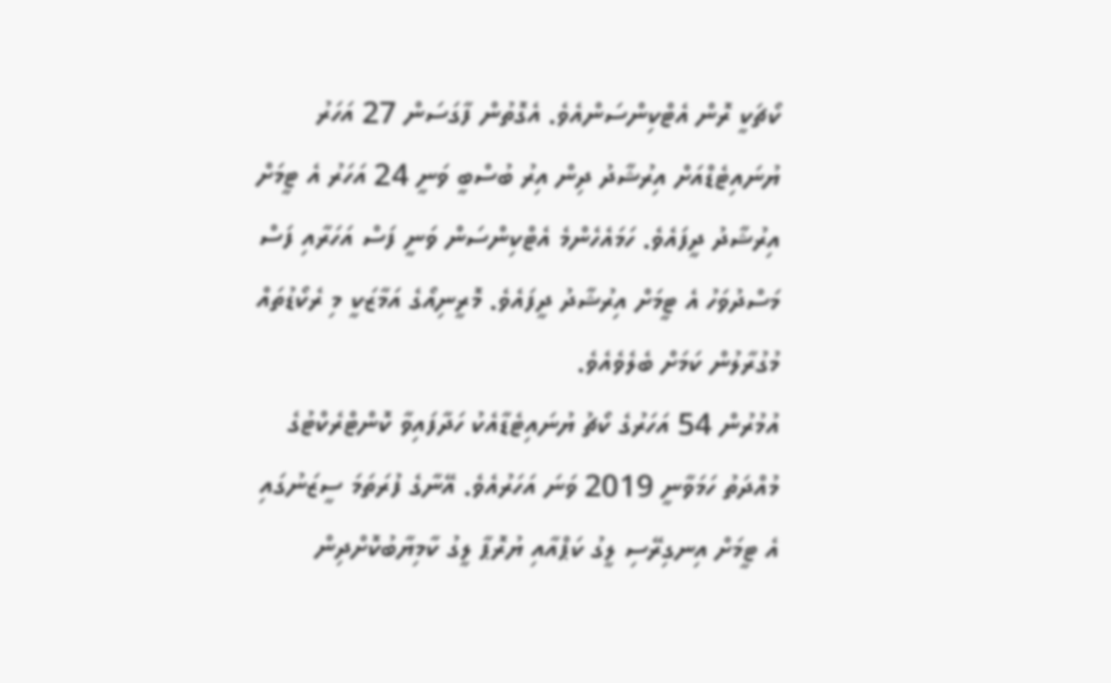ކޯޗަކީ ރޮން އެޓްކިންސަންއެވެ. އެގޮތުން ފާގަސަން 27 އަހަރު ޔުނައިޓެޑްއަށް އިރުޝާދު ދިން އިރު ބުސްބީ ވަނީ 24 އަހަރު އެ ޓީމަށް އިރުޝާދު ދީފައެވެ. ހަމައެހެންމެ އެޓްކިންސަން ވަނީ ފަސް އަހަރާއި ފަސް މަސްދުވަހު އެ ޓީމަށް އިރުޝާދު ދީފައެވެ. މޮރީނިއޯގެ އަމާޒަކީ މި ރެކޯޑުތައް މުގުރާލުން ކަމަށް ބެލެވެއެވެ.
އުމުރުން 54 އަހަރުގެ ކޯޗު ޔުނައިޓެޑާއެކު ހަދާފައިވާ ކޮންޓްރެކްޓުގެ މުއްދަތު ހަމަވާނީ 2019 ވަނަ އަހަރުއެވެ. އޭނާގެ ފުރަތަމަ ސީޒަނުގައި އެ ޓީމަށް އިނގިރޭސި ލީގު ކަޕްއާއި ޔުރޮޕާ ލީގު ކާމިޔާބުކޮށްދިން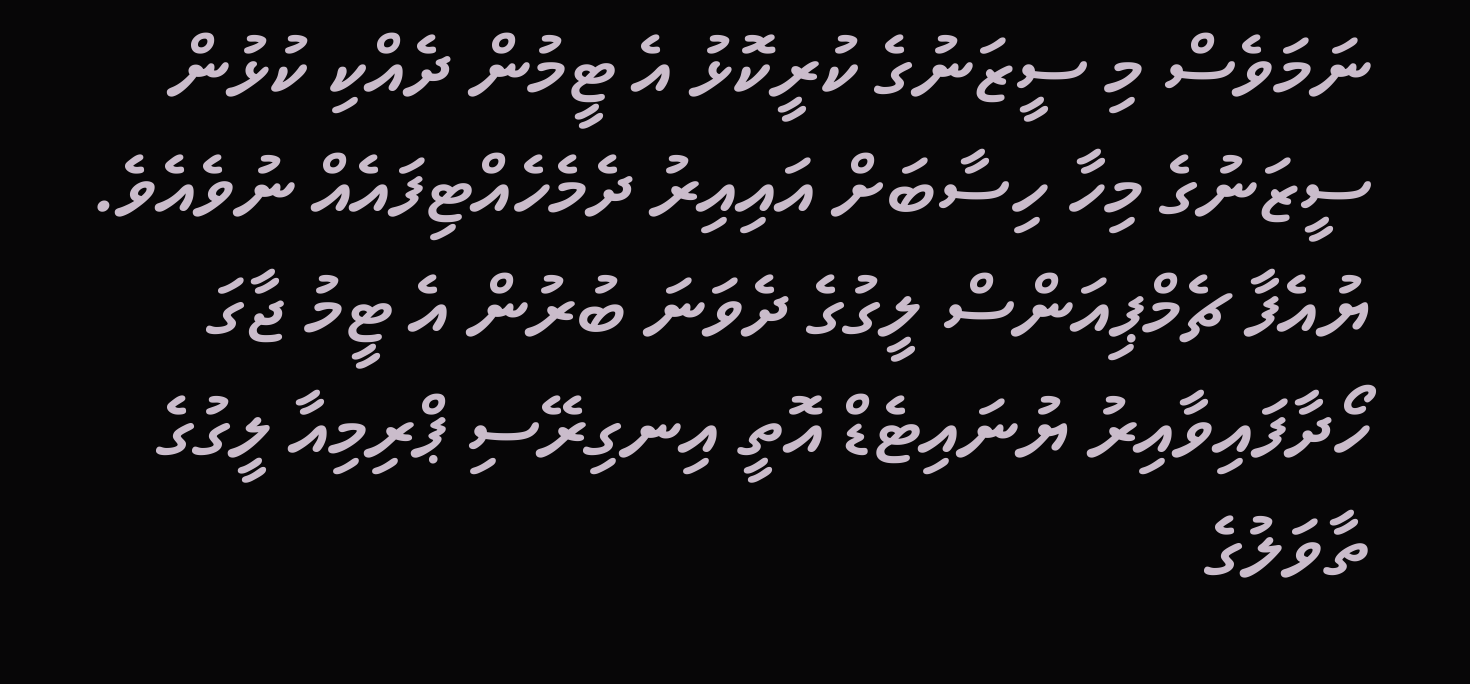ނަމަވެސް މި ސީޒަނުގެ ކުރީކޮޅު އެ ޓީމުން ދެއްކި ކުޅުން ސީޒަނުގެ މިހާ ހިސާބަށް އައިއިރު ދެމެހެއްޓިފައެއް ނުވެއެވެ. ޔުއެފާ ޗެމްޕިއަންސް ލީގުގެ ދެވަނަ ބުރުން އެ ޓީމު ޖާގަ ހޯދާފައިވާއިރު ޔުނައިޓެޑް އޮތީ އިނގިރޭސި ޕްރިމިއާ ލީގުގެ ތާވަލުގެ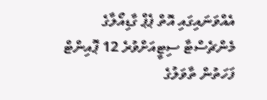އެއްވަނައިގައި އޮތް ޕެޕް ގާޑިއޯލާގެ މެންޗެސްޓާ ސިޓީއަށްވުރެ 12 ޕޮއިންޓް ފަހަތުން ތާވަލުގެ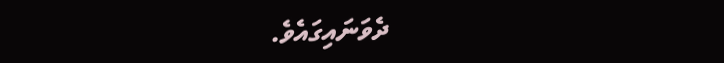ދެވަނައިގައެވެ.